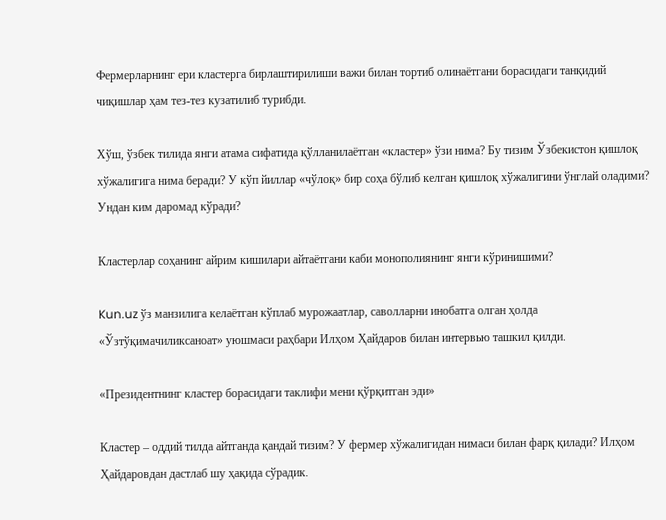Фермерларнинг ери кластерга бирлаштирилиши важи билан тортиб олинаётгани борасидаги танқидий чиқишлар ҳам тез-тез кузатилиб турибди.

Хўш, ўзбек тилида янги атама сифатида қўлланилаётган «кластер» ўзи нима? Бу тизим Ўзбекистон қишлоқ хўжалигига нима беради? У кўп йиллар «чўлоқ» бир соҳа бўлиб келган қишлоқ хўжалигини ўнглай оладими? Ундан ким даромад кўради?

Кластерлар соҳанинг айрим кишилари айтаётгани каби монополиянинг янги кўринишими?

Kun.uz ўз манзилига келаётган кўплаб мурожаатлар, саволларни инобатга олган ҳолда «Ўзтўқимачиликсаноат» уюшмаси раҳбари Илҳом Ҳайдаров билан интервью ташкил қилди.

«Президентнинг кластер борасидаги таклифи мени қўрқитган эди»

Кластер – оддий тилда айтганда қандай тизим? У фермер хўжалигидан нимаси билан фарқ қилади? Илҳом Ҳайдаровдан дастлаб шу ҳақида сўрадик.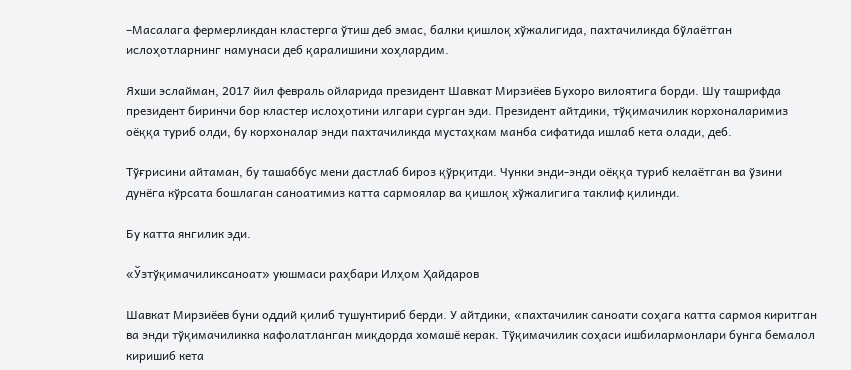–Масалага фермерликдан кластерга ўтиш деб эмас, балки қишлоқ хўжалигида, пахтачиликда бўлаётган ислоҳотларнинг намунаси деб қаралишини хоҳлардим.

Яхши эслайман, 2017 йил февраль ойларида президент Шавкат Мирзиёев Бухоро вилоятига борди. Шу ташрифда президент биринчи бор кластер ислоҳотини илгари сурган эди. Президент айтдики, тўқимачилик корхоналаримиз оёққа туриб олди, бу корхоналар энди пахтачиликда мустаҳкам манба сифатида ишлаб кета олади, деб.

Тўғрисини айтаман, бу ташаббус мени дастлаб бироз қўрқитди. Чунки энди-энди оёққа туриб келаётган ва ўзини дунёга кўрсата бошлаган саноатимиз катта сармоялар ва қишлоқ хўжалигига таклиф қилинди.

Бу катта янгилик эди.

«Ўзтўқимачиликсаноат» уюшмаси раҳбари Илҳом Ҳайдаров

Шавкат Мирзиёев буни оддий қилиб тушунтириб берди. У айтдики, «пахтачилик саноати соҳага катта сармоя киритган ва энди тўқимачиликка кафолатланган миқдорда хомашё керак. Тўқимачилик соҳаси ишбилармонлари бунга бемалол киришиб кета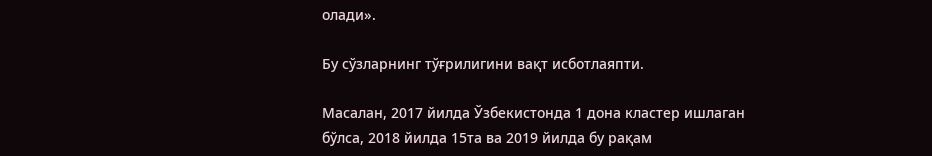олади».

Бу сўзларнинг тўғрилигини вақт исботлаяпти.

Масалан, 2017 йилда Ўзбекистонда 1 дона кластер ишлаган бўлса, 2018 йилда 15та ва 2019 йилда бу рақам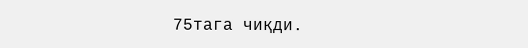75тага чиқди.